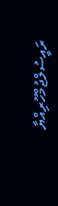ރައީސުލްޖުމްހޫރިއްޔާ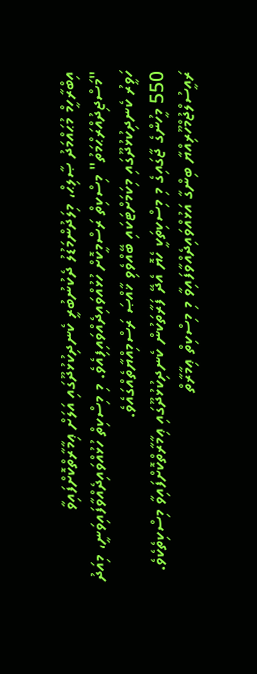އިބްރާހީމް މުޙައްމަދު ޞާލިޙް، މިލަދުންމަޑުލު ދެކުނުބުރީ ކެނދިކުޅުދޫގައި އަލަށް ޢިމާރާތްކޮށްފައިވާ "މަސްޖިދުއްރަޙްމަތު" މިސްކިތް ރަސްމީކޮށް ހުޅުއްވައިދެއްވައިފިއެވެ. މި މިސްކިތް ހުޅުއްވައިދެއްވާފައިވަނީ، މިއަދު ހަވީރު ކެނދިކުޅުދޫގައި މިކަމަށްޓަކައި ބޭއްވެވި ޚާއްޞަ ރަސްމިއްޔާތެއްގައެވެ.
550 މީހުންގެ ޖާގައިގެ މި މިސްކިތަކީ ހެޔޮ އެދޭ ފަރާތަކުން ކެނދިކުޅުދޫގައި ޢިމާރާތްކޮށްފައިވާ މިސްކިތެކެވެ. ރައީސުލްޖުމްހޫރިއްޔާ ބިންގާ އަޅުއްވައިދެއްވާފައިވާ މި މިސްކިތް ޢިމާރާތް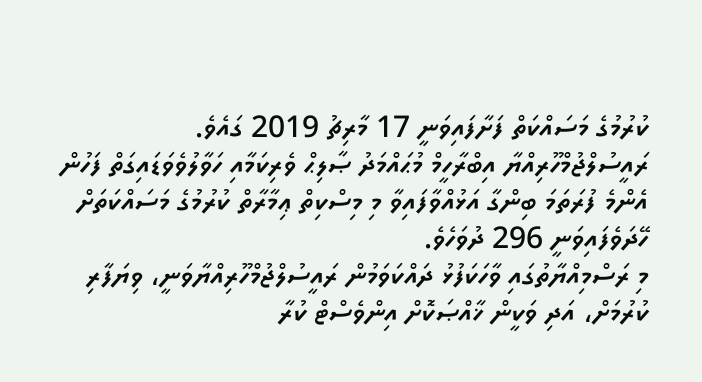ކުރުމުގެ މަސައްކަތް ފަށާފައިވަނީ 17 މާރިޗު 2019 ގައެވެ. ރައީސުލްޖުމްހޫރިއްޔާ އިބްރާހީމް މުޙައްމަދު ޞާލިޙް ވެރިކަމާއި ހަވާލުވެވަޑައިގަތް ފަހުން އެންމެ ފުރަތަމަ ބިންގާ އަޅުއްވާފައިވާ މި މިސްކިތް ޢިމާރާތް ކުރުމުގެ މަސައްކަތަށް ހޭދަވެފައިވަނީ 296 ދުވަހެވެ.
މި ރަސްމިއްޔާތުގައި ވާހަކަފުޅު ދައްކަވަމުން ރައީސުލްޖުމްހޫރިއްޔާވަނީ، ވިޔަފާރި ކުރުމަށް، އަދި ވަކީން ޚާއްޞަކޮށް އިންވެސްޓް ކުރާ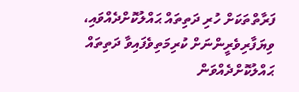ފަރާތްތަކަށް ހުރި ދަތިތައް ޙައްލުކޮށްދެއްވައި، ވިޔަފާރިވެރީންނަށް ކުރިމަތިވެފައިވާ ދަތިތައް ޙައްލުކޮށްދެއްވަން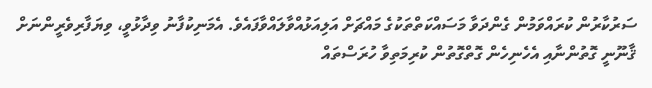ސަރުކާރުން ކުރައްވަމުން ގެންދަވާ މަސައްކަތްތަކުގެ މައްޗަށް އަލިއަޅުއްވާލައްވާފައެވެ. އެމަނިކުފާނު ވިދާޅުވީ، ވިޔަފާރިވެރީންނަށް ޤާނޫނީ ގޮތުންނާއި އެހެނިހެން ގޮތްގޮތުން ކުރިމަތިވާ ހުރަސްތައް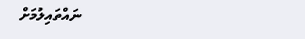ނައްތައިލުމަށް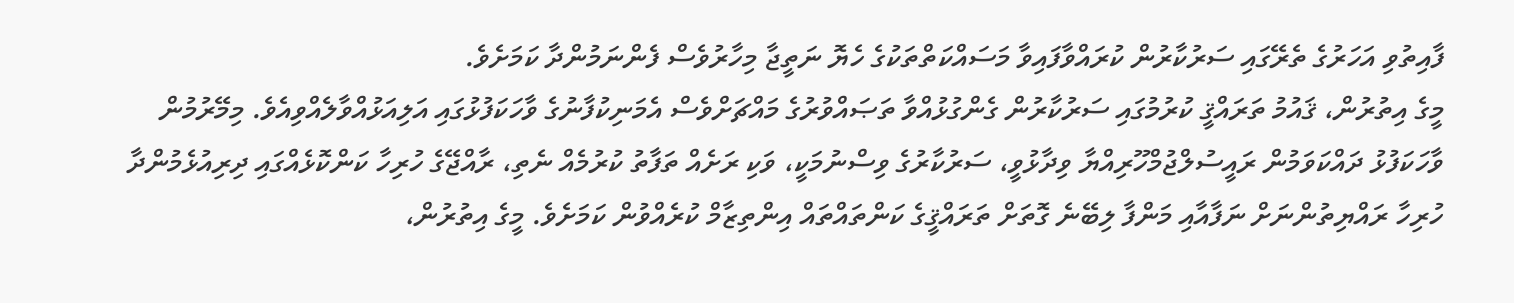ފާއިތުވި އަހަރުގެ ތެރޭގައި ސަރުކާރުން ކުރައްވާފައިވާ މަސައްކަތްތަކުގެ ހެޔޮ ނަތީޖާ މިހާރުވެސް ފެންނަމުންދާ ކަމަށެވެ.
މީގެ އިތުރުން، ޤައުމު ތަރައްޤީ ކުރުމުގައި ސަރުކާރުން ގެންގުޅުއްވާ ތަޞައްވުރުގެ މައްޗަށްވެސް އެމަނިކުފާނުގެ ވާހަކަފުޅުގައި އަލިއަޅުއްވާލެއްވިއެވެ. މިމޭރުމުން ވާހަކަފުޅު ދައްކަވަމުން ރައީސުލްޖުމްހޫރިއްޔާ ވިދާޅުވީ، ސަރުކާރުގެ ވިސްނުމަކީ، ވަކި ރަށެއް ތަފާތު ކުރުމެއް ނެތި، ރާއްޖޭގެ ހުރިހާ ކަންކޮޅެއްގައި ދިރިއުޅެމުންދާ ހުރިހާ ރައްޔިތުންނަށް ނަފާއާއި މަންފާ ލިބޭނެ ގޮތަށް ތަރައްޤީގެ ކަންތައްތައް އިންތިޒާމް ކުރެއްވުން ކަމަށެވެ. މީގެ އިތުރުން،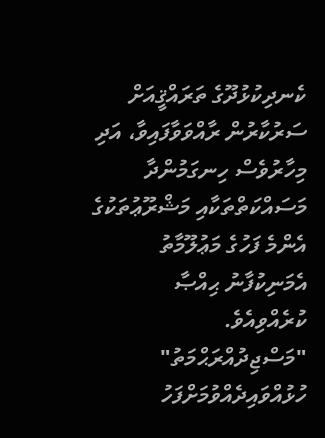ކެނދިކުޅުދޫގެ ތަރައްޤީއަށް ސަރުކާރުން ރާއްވަވާފައިވާ، އަދި މިހާރުވެސް ހިނގަމުންދާ މަސައްކަތްތަކާއި މަޝްރޫޢުތަކުގެ އެންމެ ފަހުގެ މަޢުލޫމާތު އެމަނިކުފާނު ޙިއްޞާ ކުރެއްވިއެވެ.
"މަސްޖިދުއްރަޙްމަތު" ހުޅުއްވައިދެއްވުމަށްފަހު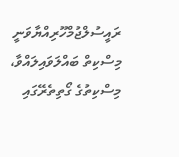ރައީސުލްޖުމްހޫރިއްޔާވަނީ މިސްކިތް ބައްލަވައިލައްވާ، މިސްކިތުގެ ގޯތިތެރޭގައި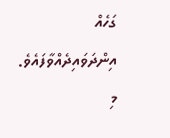ގަހެއް އިންދަވައިދެއްވާފައެވެ. މި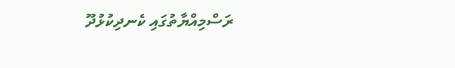ރަސްމިއްޔާތުގައި ކެނދިކުޅުދޫ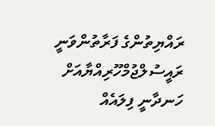ރައްޔިތުންގެ ފަރާތުންވަނީ ރައީސުލްޖުމްހޫރިއްޔާއަށް ހަނދާނީ ފިލައެއް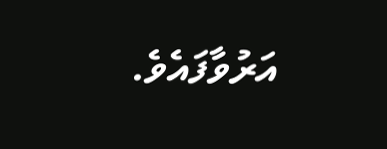އަރުވާފައެވެ.